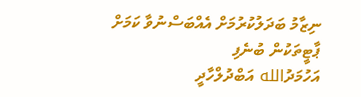ނިޒާމު ބަދަލުކުރުމަށް އެއްބަސްނުވާ ކަމަށް ޕާޓީތަކުން ބުނެފި
އަހުމަދުالله އަބްދުލްހާދީ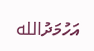އަހުމަދުالله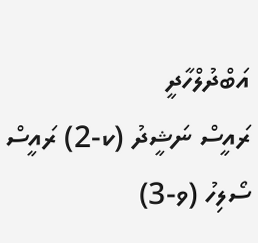އަބްދުލްހާދީ
ރައީސް ނަޝީދު (ކ-2) ރައީސް ސޯލިހު (ވ-3)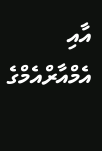އާއި އެމްއާރްއެމްގެ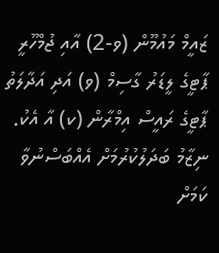ޒައީމް މައުމޫން (ވ-2) އާއި ޖުމްހޫރީ ޕާޓީގެ ލީޑަރު ގާސިމް (ވ) އަދި އަދާލަތު ޕާޓީގެ ރައީސް އިމްރާން (ކ) އާ އެކު.
ނިޒާމު ބަދަލުކުރުމަށް އެއްބަސްނުވާ ކަމަށް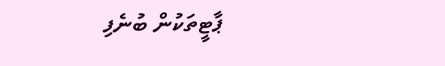ޕާޓީތަކުން ބުނެފި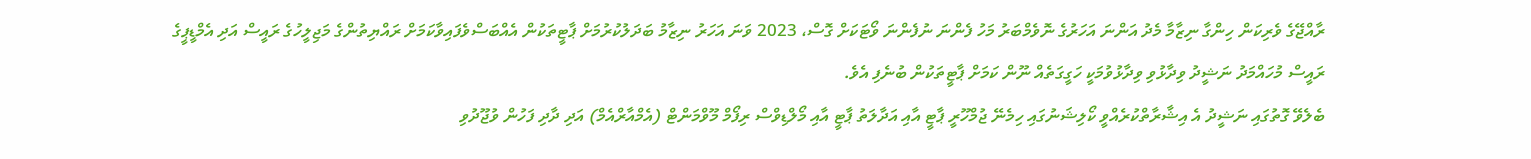ރާއްޖޭގެ ވެރިކަން ހިންގާ ނިޒާމާ މެދު އަންނަ އަހަރުގެ ނޮވެމްބަރު މަހު ފެންނަ ނުފެންނަ ވޯޓަކަށް ގޮސް، 2023 ވަނަ އަހަރު ނިޒާމު ބަދަލުކުރުމަށް ޕާޓީތަކުން އެއްބަސްވެފައިވާކަމަށް ރައްޔިތުންގެ މަޖިލީހުގެ ރައީސް އަދި އެމްޑީޕީގެ ރައީސް މުހައްމަދު ނަޝީދު ވިދާޅުވި ވިދާޅުވުމަކީ ހަގީގަތެއް ނޫން ކަމަށް ޕާޓީތަކުން ބުނެފި އެވެ.
ބެލެވޭ ގޮތުގައި ނަޝީދު އެ އިޝާރާތްކުރެއްވީ ކޯލިޝަނުގައި ހިމެނޭ ޖުމްހޫރީ ޕާޓީ އާއި އަދާލަތު ޕާޓީ އާއި މޯލްޑިވްސް ރިފޯމް މޫވްމަންޓް (އެމްއާރްއެމް) އަދި ދާދި ފަހުން ވުޖޫދުވި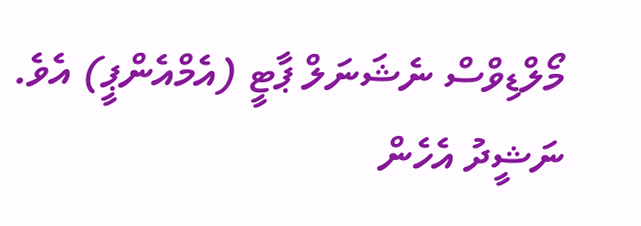މޯލްޑިވްސް ނެޝަނަލް ޕާޓީ (އެމްއެންޕީ) އެވެ.
ނަޝީދު އެހެން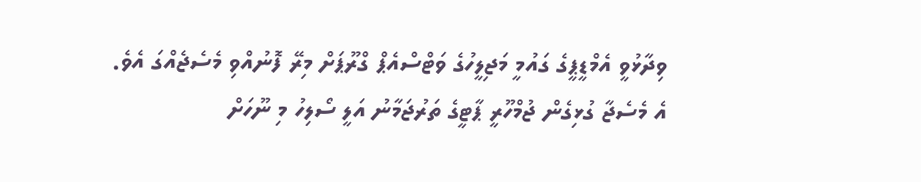ވިދާޅުވީ އެމްޑީޕީގެ ގައުމީ މަޖިލީހުގެ ވަޓްސްއެޕް ގްރޫޕަށް މިރޭ ފޮނުއްވި މެސެޖެއްގަ އެވެ.
އެ މެސެޖާ ގުޅިގެން ޖުމްހޫރީ ޕާޓީގެ ތަރުޖަމާނު އަލީ ސޯލިހު މި ނޫހަށް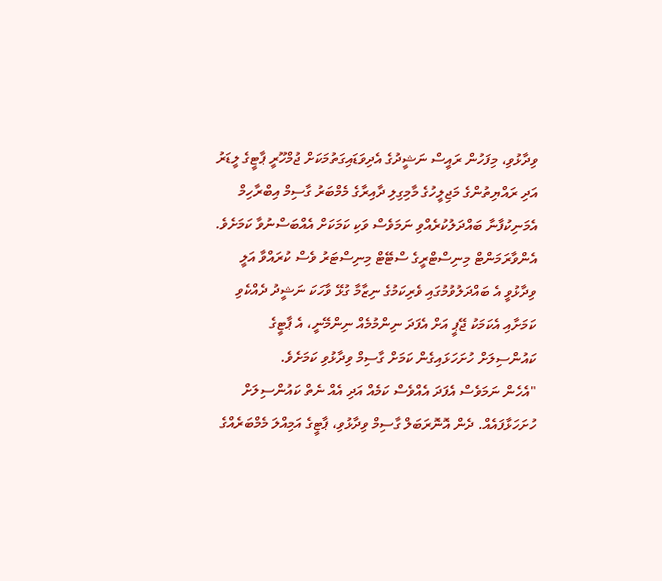ވިދާޅުވި، މިފަހުން ރައީސް ނަޝީދުގެ އެދިވަޑައިގަތުމަކަށް ޖުމްހޫރީ ޕާޓީގެ ލީޑަރު އަދި ރައްޔިތުންގެ މަޖިލީހުގެ މާމިގިލި ދާއިރާގެ މެމްބަރު ގާސިމް އިބްރާހިމް އެމަނިކުފާނާ ބައްދަލުކުރެއްވި ނަމަވެސް ވަކި ކަމަކަށް އެއްބަސްނުވާ ކަމަށެވެ.
އެންވާރަމަންޓް މިނިސްޓްރީގެ ސްޓޭޓް މިނިސްޓަރު ވެސް ކުރައްވާ އަލީ ވިދާޅުވީ އެ ބައްދަލުވުމުގައި ވެރިކަމުގެ ނިޒާމާ ގުޅޭ ވާހަކަ ނަޝީދު ދެއްކެވި ކަމަށާއި އެކަމަކު ޖޭޕީ އަށް އެފަދަ ނިންމުމެއް ނިންމޭނީ، އެ ޕާޓީގެ ކައުންސިލަށް ހުށަހަޅައިގެން ކަމަށް ގާސިމް ވިދާޅުވި ކަމަށެވެ.
"އެހެން ނަމަވެސް އެފަދަ އެއްވެސް ކަމެއް އަދި އެއް ނެތް ކައުންސިލަށް ހުށަހަޅާފައެއް. ދެން އޮނޮރަބަލް ގާސިމް ވިދާޅުވި، ޕާޓީގެ އަމިއްލަ މެމްބަރެއްގެ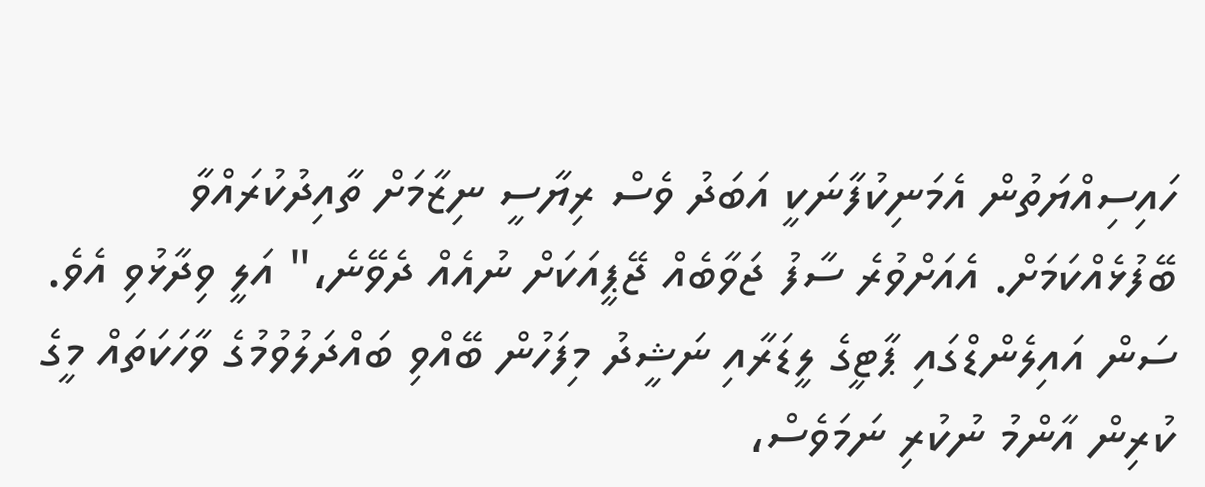ހައިސިއްޔަތުން އެމަނިކުފާނަކީ އަބަދު ވެސް ރިޔާސީ ނިޒާމަށް ތާއިދުކުރައްވާ ބޭފުޅެއްކަމަށް. އެއަށްވުރެ ސާފު ޖަވާބެއް ޖޭޕީއަކަށް ނުއެއް ދެވޭނެ،" އަލީ ވިދާޅުވި އެވެ.
ސަން އައިލެންޑްގައި ޕާޓީގެ ލީޑަރާއި ނަޝީދު މިފަހުން ބޭއްވި ބައްދަލުވުމުގެ ވާހަކަތައް މީގެ ކުރިން އާންމު ނުކުރި ނަމަވެސް،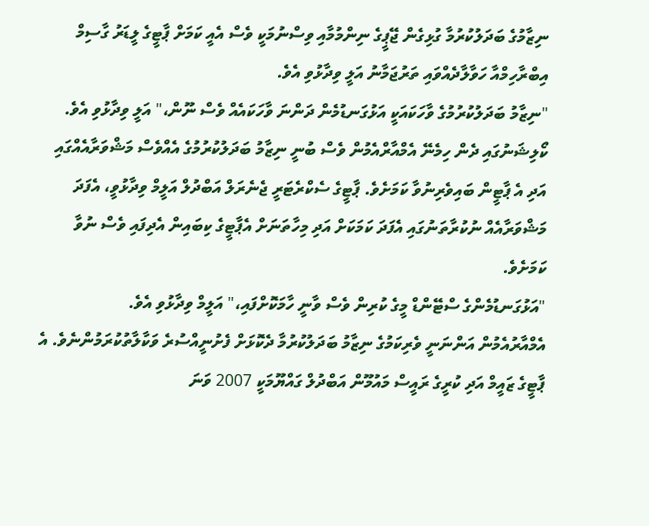ނިޒާމުގެ ބަދަލުކުރުމާ ގުޅިގެން ޖޭޕީގެ ނިންމުމާއި ވިސްނުމަކީ ވެސް އެއީ ކަމަށް ޕާޓީގެ ލީޑަރު ގާސިމް އިބްރާހިމްއާ ހަވާލާދެއްވައި ތަރުޖަމާނު އަލީ ވިދާޅުވި އެވެ.
"ނިޒާމު ބަދަލުކުރުމުގެ ވާހަކައަކީ އަޅުގަނޑުމެން ދަންނަ ވާހަކައެއް ވެސް ނޫން،" އަލީ ވިދާޅުވި އެވެ.
ކޯލިޝަނުގައި ދެން ހިމެނޭ އެމްއާރްއެމުން ވެސް ބުނީ ނިޒާމު ބަދަލުކުރުމުގެ އެއްވެސް މަޝްވަރާއެއްގައި އަދި އެ ޕާޓީން ބައިވެރިނުވާ ކަމަށެވެ. ޕާޓީގެ ސެކްރެޓަރީ ޖެނެރަލް އަބްދުލް އަލީމް ވިދާޅުވީ، އެފަދަ މަޝްވަރާއެއް ނުކުރާތަނުގައި އެފަދަ ކަމަކަށް އަދި މިހާތަނަށް އެޕާޓީގެ ކިބައިން އެދިފައި ވެސް ނުވާ ކަމަށެވެ.
"އަޅުގަނޑުމެންގެ ސްޓޭންޑް މީގެ ކުރިން ވެސް ވާނީ ހާމަކޮށްފައި،" އަލީމް ވިދާޅުވި އެވެ.
އެމްއާރުއެމުން އަންނަނީ ވެރިކަމުގެ ނިޒާމު ބަދަލުކުރުމާ ދެކޮޅަށް ފެށުނީއްސުރެ ވަކާލާތުކުރަމުންނެވެ. އެ ޕާޓީގެ ޒައީމް އަދި ކުރީގެ ރައީސް މައުމޫން އަބްދުލް ގައްޔޫމަކީ 2007 ވަނަ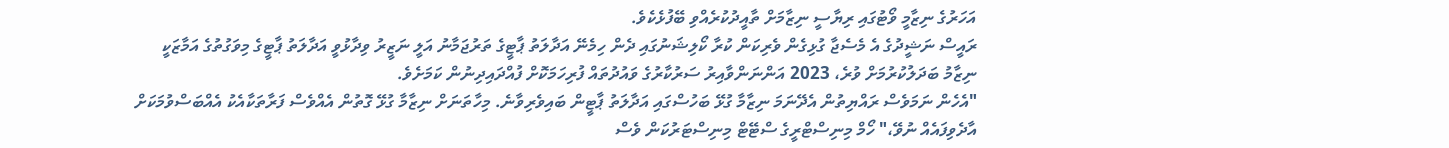އަހަރުގެ ނިޒާމީ ވޯޓުގައި ރިޔާސީ ނިޒާމަށް ތާއީދުކުރެއްވި ބޭފުޅެކެވެ.
ރައީސް ނަޝީދުގެ އެ މެސެޖާ ގުޅިގެން ވެރިކަން ކުރާ ކޯލިޝަނުގައި ދެން ހިމެނޭ އަދާލަތު ޕާޓީގެ ތަރުޖަމާނު އަލީ ނަޒީރު ވިދާޅުވީ އަދާލަތު ޕާޓީގެ މިވަގުތުގެ އަމާޒަކީ ނިޒާމު ބަދަލުކުރުމަށް ވުރެ، 2023 އަންނަންވާއިރު ސަރުކާރުގެ ވައުދުތައް ފުރިހަމަކޮށް ފުއްދައިދިނުން ކަމަށެވެ.
"އެހެން ނަމަވެސް ރައްޔިތުން އެދޭނަމަ ނިޒާމާ ގުޅޭ ބަހުސްގައި އަދާލަތު ޕާޓީން ބައިވެރިވާނެ. މިހާތަނަށް ނިޒާމާ ގުޅޭ ގޮތުން އެއްވެސް ފަރާތަކާއެކު އެއްބަސްވުމަކަށް އާދެވިފައެއް ނުވޭ،" ހޯމް މިނިސްޓްރީގެ ސްޓޭޓް މިނިސްޓަރުކަން ވެސް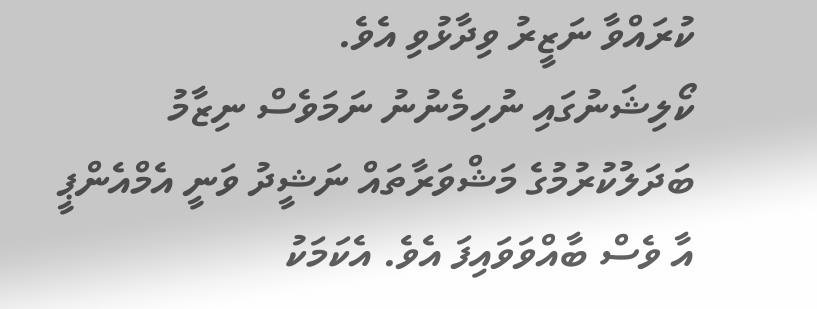ކުރައްވާ ނަޒީރު ވިދާޅުވި އެވެ.
ކޯލިޝަނުގައި ނުހިމެނުނު ނަމަވެސް ނިޒާމު ބަދަލުކުރުމުގެ މަޝްވަރާތައް ނަޝީދު ވަނީ އެމްއެންޕީ އާ ވެސް ބާއްވަވައިފަ އެވެ. އެކަމަކު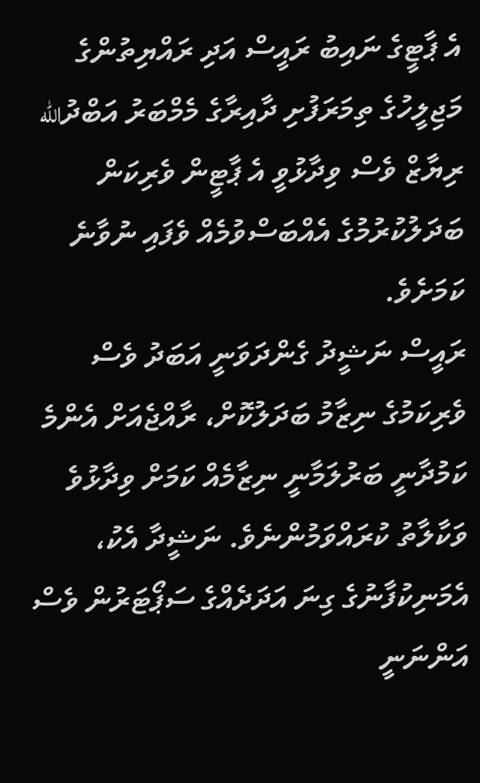އެ ޕާޓީގެ ނައިބު ރައީސް އަދި ރައްޔިތުންގެ މަޖިލީހުގެ ތިމަރަފުށި ދާއިރާގެ މެމްބަރު އަބްދުالله ރިޔާޒް ވެސް ވިދާޅުވީ އެ ޕާޓީން ވެރިކަން ބަދަލުކުރުމުގެ އެއްބަސްވުމެއް ވެފައި ނުވާނެ ކަމަށެވެ.
ރައީސް ނަޝީދު ގެންދަވަނީ އަބަދު ވެސް ވެރިކަމުގެ ނިޒާމު ބަދަލުކޮށް، ރާއްޖެއަށް އެންމެ ކަމުދާނީ ބަރުލަމާނީ ނިޒާމެއް ކަމަށް ވިދާޅުވެ ވަކާލާތު ކުރައްވަމުންނެވެ. ނަޝީދާ އެކު، އެމަނިކުފާނުގެ ގިނަ އަދަދެއްގެ ސަޕޯޓަރުން ވެސް އަންނަނީ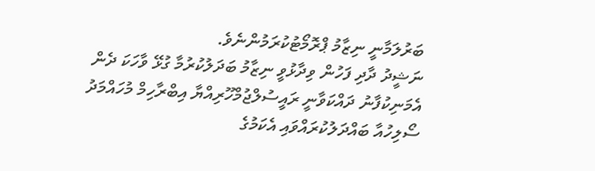ބަރުލަމާނީ ނިޒާމު ޕްރޮމޯޓުކުރަމުންނެވެ.
ނަޝީދު ދާދި ފަހުން ވިދާޅުވީ ނިޒާމު ބަދަލުކުރުމާ ގުޅޭ ވާހަކަ ދެން އެމަނިކުފާނު ދައްކަވާނީ ރައީސުލްޖުމްހޫރިއްޔާ އިބްރާހިމް މުހައްމަދު ސޯލިހުއާ ބައްދަލުކުރައްވައި އެކަމުގެ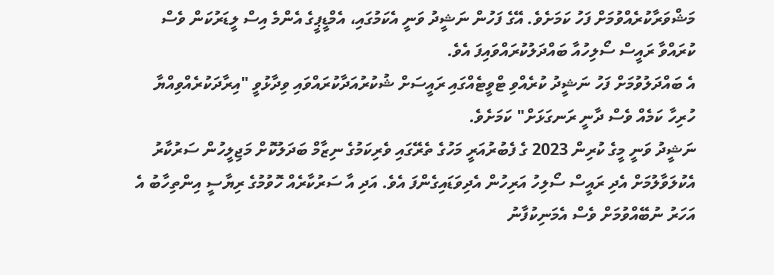މަޝްވަރާކުރެއްވުމަށް ފަހު ކަމަށެވެ. އޭގެ ފަހުން ނަޝީދު ވަނީ އެކަމުގައި، އެމްޑީޕީގެ އެންމެ އިސް ލީޑަރުކަން ވެސް ކުރައްވާ ރައީސް ސޯލިހުއާ ބައްދަލުކުރައްވައިފަ އެވެ.
އެ ބައްދަލުވުމަށް ފަހު ނަޝީދު ކުރެއްވި ޓްވީޓެއްގައި ރައީސަށް ޝުކުރުއަދާކުރައްވައި ވިދާޅުވީ "އިރާދަކުރެއްވިއްޔާ ހުރިހާ ކަމެއް ވެސް ދާނީ ރަނގަޅަށް" ކަމަށެވެ.
ނަޝީދު ވަނީ މީގެ ކުރިން 2023 ގެ ފެބުރުއަރީ މަހުގެ ތެރޭގައި ވެރިކަމުގެ ނިޒާމް ބަދަލުކޮށް މަޖިލީހުން ސަރުކާރު އެކުލަވާލުމަށް އެދި ރައީސް ސޯލިހު އަރިހުން އެދިވަޑައިގެންފަ އެވެ. އަދި އާ ސަރުކާރެއް ހޮވުމުގެ ރިޔާސީ އިންތިހާބު އެ އަހަރު ނުބޭއްވުމަށް ވެސް އެމަނިކުފާނު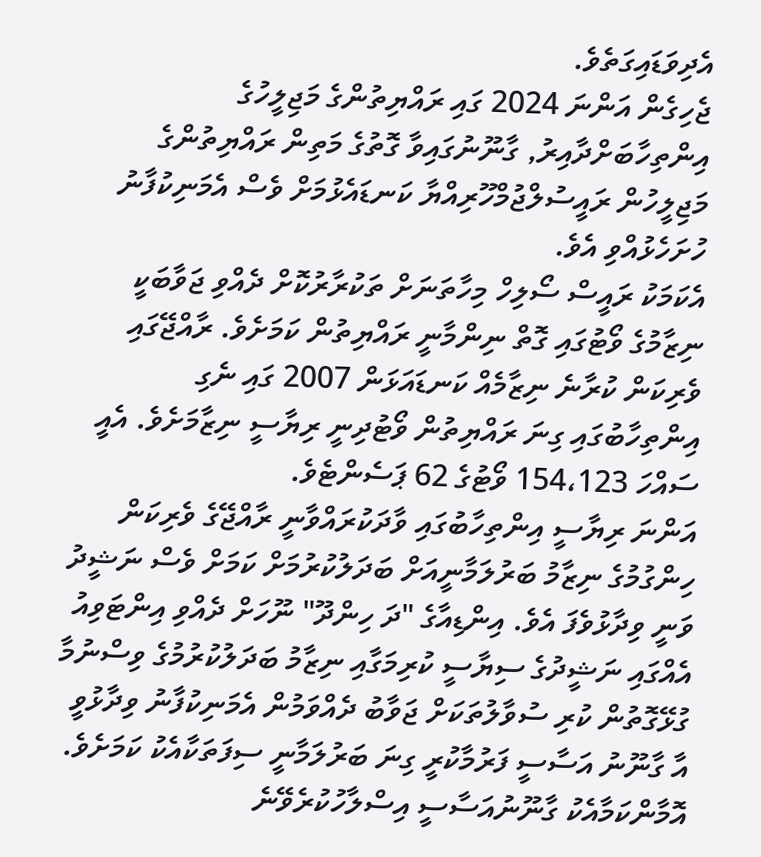އެދިވަޑައިގަތެވެ.
ޖެހިގެން އަންނަ 2024 ގައި ރައްޔިތުންގެ މަޖިލީހުގެ އިންތިހާބަށްދާއިރު, ގާނޫނުގައިވާ ގޮތުގެ މަތިން ރައްޔިތުންގެ މަޖިލީހުން ރައީސުލްޖުމްހޫރިއްޔާ ކަނޑައެޅުމަށް ވެސް އެމަނިކުފާނު ހުށަހެޅުއްވި އެވެ.
އެކަމަކު ރައީސް ސޯލިހް މިހާތަނަށް ތަކުރާރުކޮށް ދެއްވި ޖަވާބަކީ ނިޒާމުގެ ވޯޓުގައި ގޮތް ނިންމާނީ ރައްޔިތުން ކަމަށެވެ. ރާއްޖޭގައި ވެރިކަން ކުރާނެ ނިޒާމެއް ކަނޑައަޅަން 2007 ގައި ނެގި އިންތިހާބުގައި ގިނަ ރައްޔިތުން ވޯޓުދިނީ ރިޔާސީ ނިޒާމަށެވެ. އެއީ ސައްހަ 154،123 ވޯޓުގެ 62 ޕަސެންޓެވެ.
އަންނަ ރިޔާސީ އިންތިހާބުގައި ވާދަކުރައްވާނީ ރާއްޖޭގެ ވެރިކަން ހިންގުމުގެ ނިޒާމު ބަރުލަމާނީއަށް ބަދަލުކުރުމަށް ކަމަށް ވެސް ނަޝީދު ވަނީ ވިދާޅުވެފަ އެވެ. އިންޑިއާގެ "ދަ ހިންދޫ" ނޫހަށް ދެއްވި އިންޓަވިއު އެއްގައި ނަޝީދުގެ ސިޔާސީ ކުރިމަގާއި ނިޒާމު ބަދަލުކުރުމުގެ ވިސްނުމާ ގުޅޭގޮތުން ކުރި ސުވާލުތަކަށް ޖަވާބު ދެއްވަމުން އެމަނިކުފާނު ވިދާޅުވީ އާ ގާނޫނު އަސާސީ ފަރުމާކުރީ ގިނަ ބަރުލަމާނީ ސިފަތަކާއެކު ކަމަށެވެ.
އޮމާންކަމާއެކު ގާނޫނުއަސާސީ އިސްލާހުކުރެވޭނެ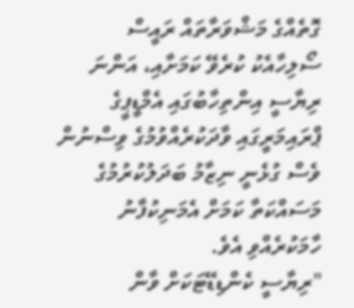ގޮތެއްގެ މަޝްވަރާތައް ރައީސް ސޯލިހާއެކު ކުރެވޭ ކަމަށާއި، އަންނަ ރިޔާސީ އިންތިހާބުގައި އެމްޑީޕީގެ ޕްރައިމަރީގައި ވާދަކުރެއްވުމުގެ ވިސްނުން ވެސް ގުޅެނީ ނިޒާމު ބަދަލުކުރުމުގެ މަސައްކަތާ ކަމަށް އެމަނިކުފާނު ހާމަކުރެއްވި އެވެ.
"ރިޔާސީ ކެންޑިޑޭޓަކަށް ވާން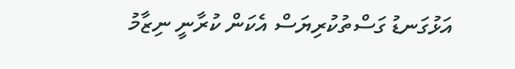އަޅުގަނޑު ގަސްތުކުރިޔަސް އެކަން ކުރާނީ ނިޒާމު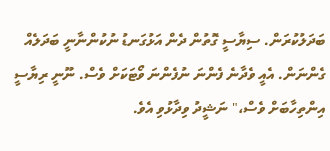ބަދަލުކުރަން. ސިޔާސީ ގޮތުން ދެން އަޅުގަނޑު ނުކުންނާނީ ބަދަލެއް ގެންނަން. އެއީ ވެދާނެ ފެންނަ ނުފެންނަ ވޯޓަކަށް ވެސް. ނޫނީ ރިޔާސީ އިންތިހާބަށް ވެސް،" ނަޝީދު ވިދާޅުވި އެވެ.